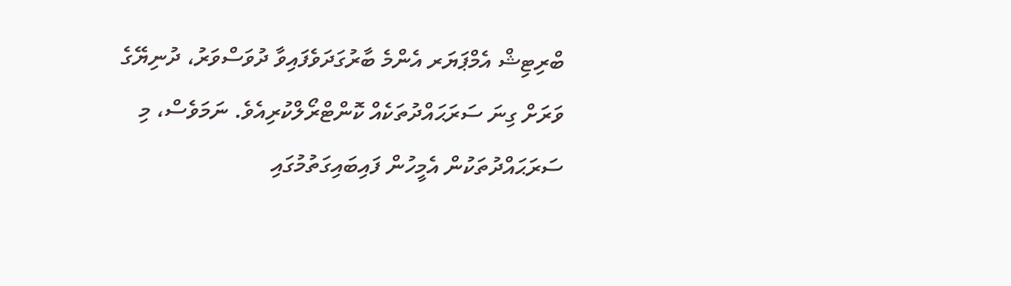ބްރިޓިޝް އެމްޕަޔަރ އެންމެ ބާރުގަދަވެފައިވާ ދުވަސްވަރު، ދުނިޔޭގެ ވަރަށް ގިނަ ސަރަޙައްދުތަކެއް ކޮންޓްރޯލްކުރިއެވެ. ނަމަވެސް، މި ސަރަޙައްދުތަކުން އެމީހުން ފައިބައިގަތުމުގައި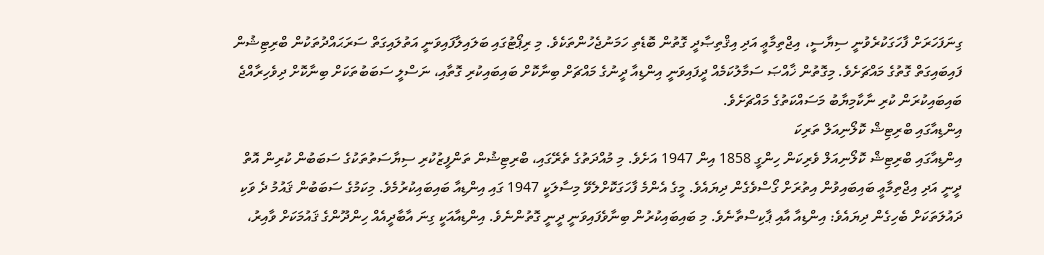ގިނަފަހަރަށް ފާހަގަކުރެވުނީ ސިޔާސީ، އިޖްތިމާޢީ އަދި އިޤްތިޞާދީ ގޮތުން ބޮޑެތި ހަމަނުޖެހުންތަކެވެ. މި ރިޕޯޓުގައި ބަލައިލާފައިވަނީ އަތުލައިގަތް ސަރަޙައްދުތަކުން ބްރިޓިޝުން ފައިބައިގަތް ގޮތުގެ މައްޗަށެވެ. މިގޮތުން ޚާއްޞަ ސަމާލުކަމެއް ދީފައިވަނީ އިންޑިއާ ދީނުގެ މައްޗަށް ބިނާކޮށް ބައިބައިކުރި ގޮތާއި، ނަސްލީ ސަބަބުތަކަށް ބިނާކޮށް ދިވެހިރާއްޖެ ބައިބައިކުރަން ކުރި ނާކާމިޔާބު މަސައްކަތުގެ މައްޗަށެވެ.
އިންޑިއާގައި ބްރިޓިޝް ކޮލޯނިއަލް ތަރިކަ
އިންޑިއާގައި ބްރިޓިޝް ކޮލޯނިއަލް ވެރިކަން ހިންގީ 1858 އިން 1947 އަށެވެ. މި މުއްދަތުގެ ތެރޭގައި، ބްރިޓިޝުން ތަންފީޒުކުރި ސިޔާސަތުތަކުގެ ސަބަބުން ކުރިން އޮތް ދީނީ އަދި އިޖްތިމާޢީ ބައިބައިވުން އިތުރަށް ގޯސްވެގެން ދިޔައެވެ. މީގެ އެންމެ ފާހަގަކޮށްލެވޭ މިސާލަކީ 1947 ގައި އިންޑިއާ ބައިބައިކުރުމެވެ. މިކަމުގެ ސަބަބުން ޤައުމު ދެ ވަކި ދައުލަތަކަށް ބެހިގެން ދިޔައެވެ: އިންޑިއާ އާއި ޕާކިސްތާނެވެ. މި ބައިބައިކުރުން ބިނާވެފައިވަނީ ދީނީ ގޮތުންނެވެ. އިންޑިއާއަކީ ގިނަ އާބާދީއެއް ހިންދޫންގެ ޤައުމަކަށް ވާއިރު،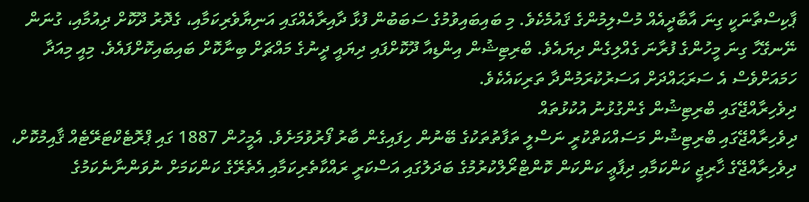ޕާކިސްތާނަކީ ގިނަ އާބާދީއެއް މުސްލިމުންގެ ޤައުމެކެވެ. މި ބައިބައިވުމުގެ ސަބަބުން ފުޅާ ދާއިރާއެއްގައި އަނިޔާވެރިކަމާއި، ގެދޮރު ދޫކޮށް ދިއުމާއި، ގުނަން ނޭނގޭހާ ގިނަ މީހުންގެ ފުރާނަ ގެއްލިގެން ދިޔައެވެ. ބްރިޓިޝުން އިންޑިއާ ދޫކޮށްފައި ދިޔައީ ދީނުގެ މައްޗަށް ބިނާކޮށް ބައިބައިކޮށްފައެވެ. މިއީ މިއަދާ ހަމައަށްވެސް އެ ސަރަޙައްދަށް އަސަރުކުރަމުންދާ ތަރިކައެކެވެ.
ދިވެހިރާއްޖޭގައި ބްރިޓިޝުން ގެންގުޅުނު އުކުޅުތައް
ދިވެހިރާއްޖޭގައި ބްރިޓިޝުން މަސައްކަތްކުރީ ނަސްލީ ތަފާތުތަކުގެ ބޭނުން ހިފައިގެން ބާރު ފޯރުވުމަށެވެ. އެމީހުން 1887 ގައި ޕްރޮޓެކްޓަރޭޓެއް ޤާއިމުކޮށް، ދިވެހިރާއްޖޭގެ ޚާރިޖީ ކަންކަމާއި ދިފާޢީ ކަންކަން ކޮންޓްރޯލްކުރުމުގެ ބަދަލުގައި އަސްކަރީ ރައްކާތެރިކަމާއި އެތެރޭގެ ކަންކަމަށް ނުވަންނާނެކަމުގެ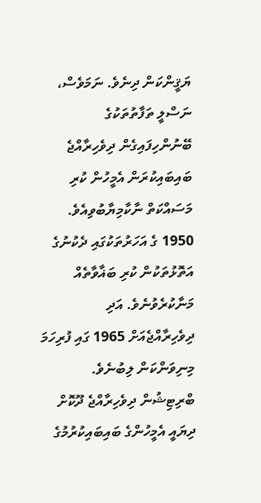ޔަޤީންކަން ދިނެވެ. ނަމަވެސް، ނަސްލީ ތަފާތުތަކުގެ ބޭނުންހިފައިގެން ދިވެހިރާއްޖެ ބައިބައިކުރަން އެމީހުން ކުރި މަސައްކަތް ނާކާމިޔާބުވިއެވެ. 1950 ގެ އަހަރުތަކުގައި ދެކުނުގެ އަތޮޅުތަކުން ކުރި ބަޣާވާތެއް މަނާކުރެވުނެވެ. އަދި ދިވެހިރާއްޖެއަށް 1965 ގައި ފުރިހަމަ މިނިވަންކަން ލިބުނެވެ. ބްރިޓިޝުން ދިވެހިރާއްޖެ ދޫކޮށް ދިޔައީ އެމީހުންގެ ބައިބައިކުރުމުގެ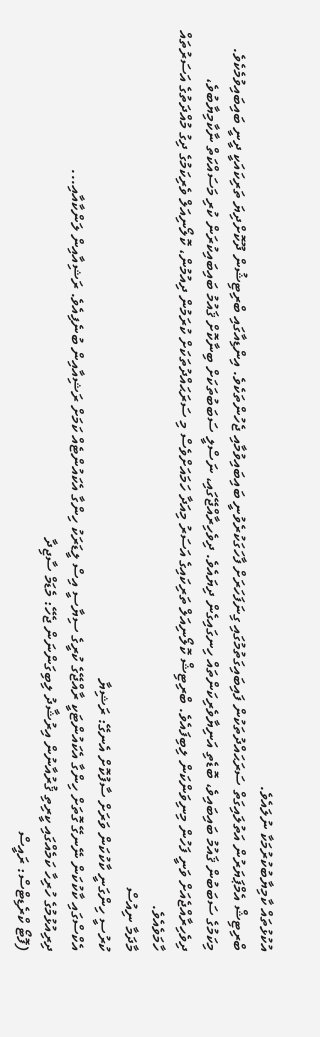އުކުޅުތައް ކާމިޔާބުކުރުމަކާ ނުލައެވެ.
ބްރިޓިޝް އެމްޕަޔަރުން އަތުލައިގަތް ސަރަޙައްދުތަކުން ފައިބައިގަތުމުގައި ގިނަފަހަރަށް ފާހަގަކުރެވުނީ ބައިބައިވުމާއި ޖެހުންތަކެވެ. އިންޑިއާގައި ބްރިޓިޝުން ދޫކޮށްދިޔަ ތަރިކައަކީ ދީނީ ބައިބައިވުމެކެވެ. މިކަމުގެ ސަބަބުން ޤައުމު ބައިބައިވެ، ބޮޑެތި އަނިޔާވެރިކަންތައް ހިނގައިގެން ދިޔައެވެ. ދިވެހިރާއްޖޭގައި، ނަސްލީ ސަބަބުތަކަށް ބިނާކޮށް ޤައުމު ބައިބައިކުރަން ކުރި މަސައްކަތް ނާކާމިޔާބުވެ، ދިވެހިރާއްޖެއަށް ވަނީ ފަހުން މިނިވަންކަން ލިބިފައެވެ. ބްރިޓިޝް ކޮލޯނިއަލް ތަރިކައިގެ އަސަރު މިއަދާ ހަމައަށްވެސް މި ސަރަޙައްދުތަކަށް ކުރަމުން ދިއުމުން، ކޮލޯނިއަލް ވެރިކަމުގެ ދިގު މުއްދަތުގެ އަސަރުތައް ހާމަވެއެވެ.
މާދަމާ ނިއުސް
ކުރުސީ ހިންގަނީ ކާކުކަން ވަރަށް ސާފުކޮށް އެނގޭ: ރަޝިޔާ
އެކްސްގައި ކާކުކަން ނޭނގޭ ގޮތަށް ހިންގާ އެކައުންޓަކީ ރާއްޖޭގެ ކުރީގެ ސިޔާސީ އިސް ލީޑަރަކު ހިންގާ އެކައުންޓެއް ކަމަށް ރަޝިއާއިން ބުނެފިއެވެ. ރަޝިއާއިން ލަންކާއާއި...
ދިރިއުޅުމުގެ ހުރިހާ ކަމެއްގައި ކީރިތި ޤުރުއާނުން އިރުޝާދު ލިބިގަންނަން ޖެހޭ: މެޑަމް ސާޖިދާ
(ފޮޓޯ ކްރެޑިޓްސް: ރައީސް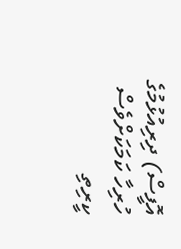އޮފީސް) ދިރިއުޅުމުގެ ހުރިހާ ކަމަކަށްވެސް ކީރިތި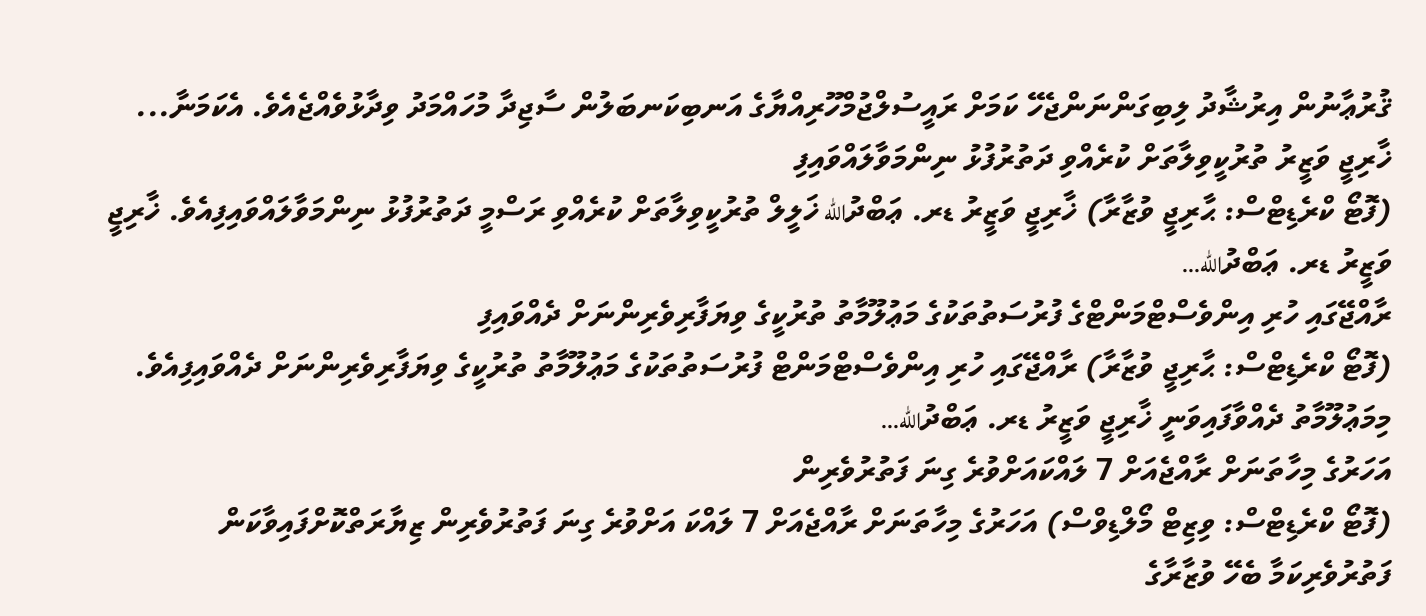ޤުރުޢާނުން އިރުޝާދު ލިބިގަންނަންޖެހޭ ކަމަށް ރައީސުލްޖުމްހޫރިއްޔާގެ އަނބިކަނބަލުން ސާޖިދާ މުހައްމަދު ވިދާޅުވެއްޖެއެވެ. އެކަމަނާ...
ޚާރިޖީ ވަޒީރު ތުރުކީވިލާތަށް ކުރެއްވި ދަތުރުފުޅު ނިންމަވާލައްވައިފި
(ފޮޓޯ ކްރެޑިޓްސް: ޙާރިޖީ ވުޒާރާ) ޚާރިޖީ ވަޒީރު ޑރ. ޢަބްދުالله ޚަލީލް ތުރުކީވިލާތަށް ކުރެއްވި ރަސްމީ ދަތުރުފުޅު ނިންމަވާލައްވައިފިއެވެ. ޚާރިޖީ ވަޒީރު ޑރ. ޢަބްދުالله...
ރާއްޖޭގައި ހުރި އިންވެސްޓްމަންޓްގެ ފުރުސަތުތަކުގެ މަޢުލޫމާތު ތުރުކީގެ ވިޔަފާރިވެރިންނަށް ދެއްވައިފި
(ފޮޓޯ ކްރެޑިޓްސް: ޙާރިޖީ ވުޒާރާ) ރާއްޖޭގައި ހުރި އިންވެސްޓްމަންޓް ފުރުސަތުތަކުގެ މަޢުލޫމާތު ތުރުކީގެ ވިޔަފާރިވެރިންނަށް ދެއްވައިފިއެވެ. މިމަޢުލޫމާތު ދެއްވާފައިވަނީ ޚާރިޖީ ވަޒީރު ޑރ. ޢަބްދުالله...
އަހަރުގެ މިހާތަނަށް ރާއްޖެއަށް 7 ލައްކައަށްވުރެ ގިނަ ފަތުރުވެރިން
(ފޮޓޯ ކްރެޑިޓްސް: ވިޒިޓް މޯލްޑިވްސް) އަހަރުގެ މިހާތަނަށް ރާއްޖެއަށް 7 ލައްކަ އަށްވުރެ ގިނަ ފަތުރުވެރިން ޒިޔާރަތްކޮށްފައިވާކަން ފަތުރުވެރިކަމާ ބެހޭ ވުޒާރާގެ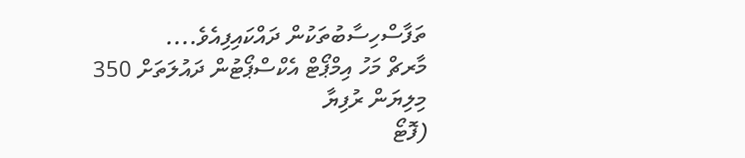ތަފާސްހިސާބުތަކުން ދައްކައިފިއެވެ....
މާރޗް މަހު އިމްޕޯޓް އެކްސްޕޯޓުން ދައުލަތަށް 350 މިލިޔަން ރުފިޔާ
(ފޮޓޯ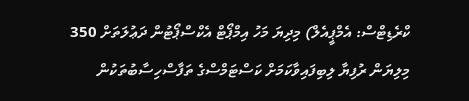ކްރެޑިޓްސް: އެމްޕީއެލް) މިދިޔަ މަހު އިމްޕޯޓް އެކްސްޕޯޓުން ދަޢުލަތަށް 350 މިލިޔަން ރުފިޔާ ލިބިފައިވާކަމަށް ކަސްޓަމްސްގެ ތަފާސްހިސާބުތަކުން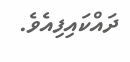ދައްކައިފިއެވެ.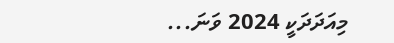މިއަދަދަކީ 2024 ވަނަ...